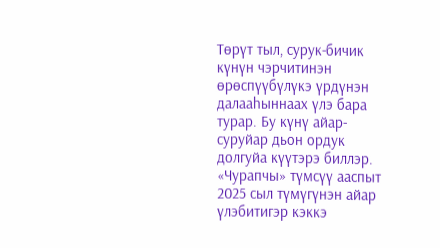Төрүт тыл, сурук-бичик күнүн чэрчитинэн өрөспүүбүлүкэ үрдүнэн далааһыннаах үлэ бара турар. Бу күнү айар-суруйар дьон ордук долгуйа күүтэрэ биллэр. «Чурапчы» түмсүү ааспыт 2025 сыл түмүгүнэн айар үлэбитигэр кэккэ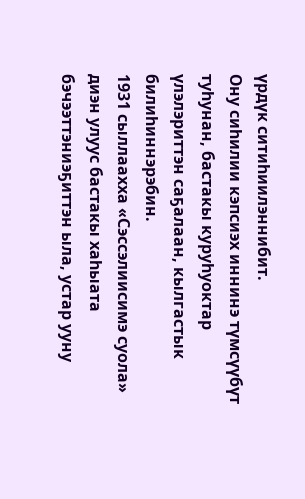үрдүк ситиһиилэннибит.
Ону сиһилии кэпсиэх иннинэ түмсүүбүт туһунан, бастакы куруһуоктар үлэлэриттэн саҕалаан, кылгастык билиһиннэрэбин.
1931 сыллаахха «Сэссэлиисимэ суола» диэн улуус бастакы хаһыата бэчээттэниэҕиттэн ыла, устар ууну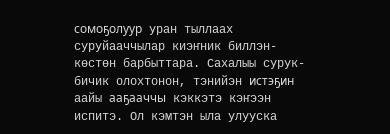сомоҕолуур уран тыллаах суруйааччылар киэҥник биллэн-көстөн барбыттара. Сахалыы сурук-бичик олохтонон, тэнийэн истэҕин аайы ааҕааччы кэккэтэ кэҥээн испитэ. Ол кэмтэн ыла улууска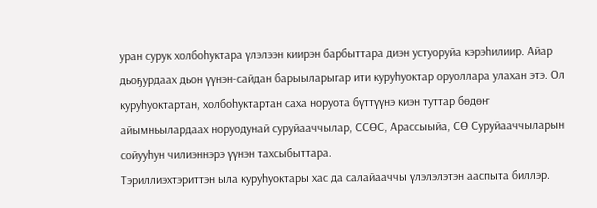уран сурук холбоһуктара үлэлээн киирэн барбыттара диэн устуоруйа кэрэһилиир. Айар дьоҕурдаах дьон үүнэн-сайдан барыыларыгар ити куруһуоктар оруоллара улахан этэ. Ол куруһуоктартан, холбоһуктартан саха норуота бүттүүнэ киэн туттар бөдөҥ айымньылардаах норуодунай суруйааччылар, ССӨС, Арассыыйа, СӨ Суруйааччыларын сойууһун чилиэннэрэ үүнэн тахсыбыттара.
Тэриллиэхтэриттэн ыла куруһуоктары хас да салайааччы үлэлэлэтэн ааспыта биллэр.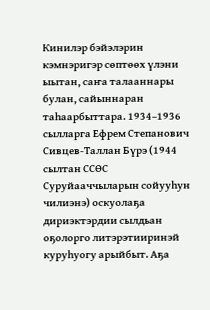Кинилэр бэйэлэрин кэмнэригэр сөптөөх үлэни ыытан, саҥа талааннары булан, сайыннаран таһаарбыттара. 1934–1936 сылларга Ефрем Степанович Сивцев-Таллан Бүрэ (1944 сылтан ССӨС Суруйааччыларын сойууһун чилиэнэ) оскуолаҕа дириэктэрдии сылдьан оҕолорго литэрэтииринэй куруһуогу арыйбыт. Аҕа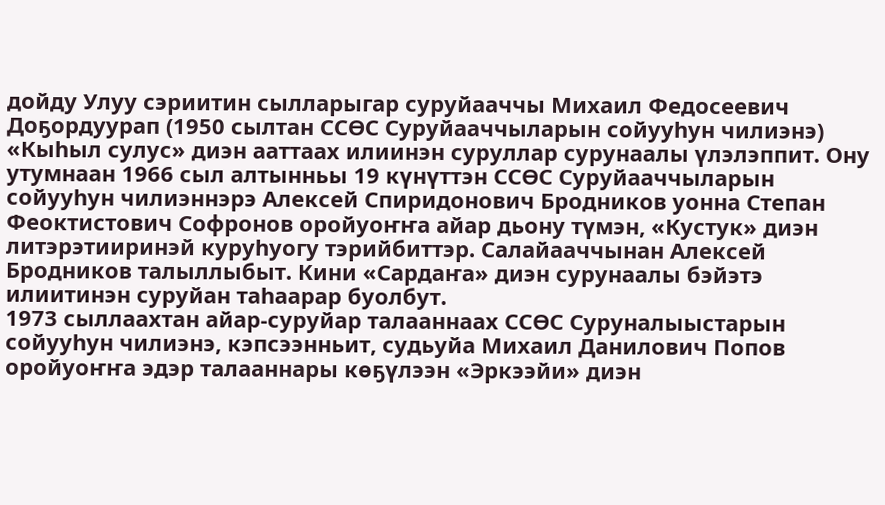дойду Улуу сэриитин сылларыгар суруйааччы Михаил Федосеевич Доҕордуурап (1950 сылтан ССӨС Суруйааччыларын сойууһун чилиэнэ) «Кыһыл сулус» диэн ааттаах илиинэн суруллар сурунаалы үлэлэппит. Ону утумнаан 1966 сыл алтынньы 19 күнүттэн ССӨС Суруйааччыларын сойууһун чилиэннэрэ Алексей Спиридонович Бродников уонна Степан Феоктистович Софронов оройуоҥҥа айар дьону түмэн, «Кустук» диэн литэрэтииринэй куруһуогу тэрийбиттэр. Салайааччынан Алексей Бродников талыллыбыт. Кини «Сардаҥа» диэн сурунаалы бэйэтэ илиитинэн суруйан таһаарар буолбут.
1973 сыллаахтан айар-суруйар талааннаах ССӨС Суруналыыстарын сойууһун чилиэнэ, кэпсээнньит, судьуйа Михаил Данилович Попов оройуоҥҥа эдэр талааннары көҕүлээн «Эркээйи» диэн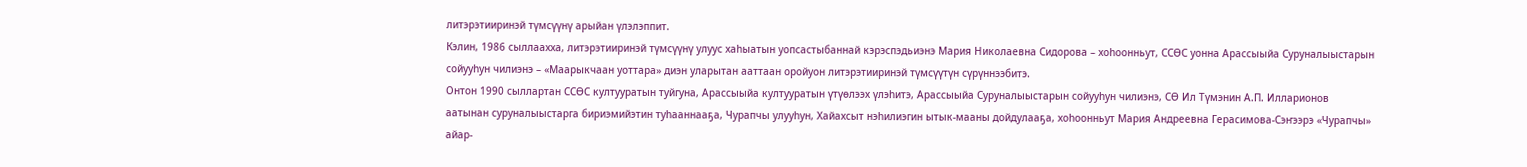литэрэтииринэй түмсүүнү арыйан үлэлэппит.
Кэлин, 1986 сыллаахха, литэрэтииринэй түмсүүнү улуус хаһыатын уопсастыбаннай кэрэспэдьиэнэ Мария Николаевна Сидорова – хоһоонньут, ССӨС уонна Арассыыйа Суруналыыстарын сойууһун чилиэнэ – «Маарыкчаан уоттара» диэн уларытан ааттаан оройуон литэрэтииринэй түмсүүтүн сүрүннээбитэ.
Онтон 1990 сыллартан ССӨС култууратын туйгуна, Арассыыйа култууратын үтүөлээх үлэһитэ, Арассыыйа Суруналыыстарын сойууһун чилиэнэ, СӨ Ил Түмэнин А.П. Илларионов аатынан суруналыыстарга бириэмийэтин туһааннааҕа, Чурапчы улууһун, Хайахсыт нэһилиэгин ытык-мааны дойдулааҕа, хоһоонньут Мария Андреевна Герасимова-Сэҥээрэ «Чурапчы» айар-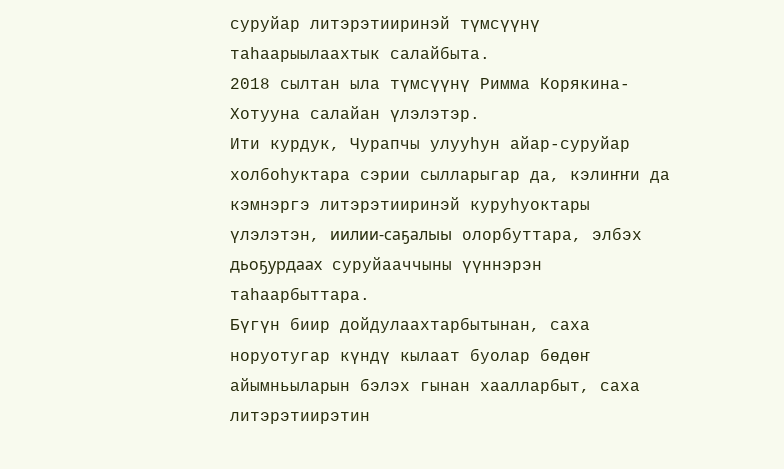суруйар литэрэтииринэй түмсүүнү таһаарыылаахтык салайбыта.
2018 сылтан ыла түмсүүнү Римма Корякина-Хотууна салайан үлэлэтэр.
Ити курдук, Чурапчы улууһун айар-суруйар холбоһуктара сэрии сылларыгар да, кэлиҥҥи да кэмнэргэ литэрэтииринэй куруһуоктары үлэлэтэн, иилии-саҕалыы олорбуттара, элбэх дьоҕурдаах суруйааччыны үүннэрэн таһаарбыттара.
Бүгүн биир дойдулаахтарбытынан, саха норуотугар күндү кылаат буолар бөдөҥ айымньыларын бэлэх гынан хаалларбыт, саха литэрэтиирэтин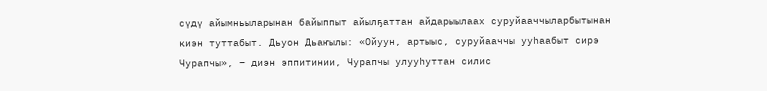сүдү айымньыларынан байыппыт айылҕаттан айдарыылаах суруйааччыларбытынан киэн туттабыт. Дьуон Дьаҥылы: «Ойуун, артыыс, суруйааччы ууһаабыт сирэ Чурапчы», – диэн эппитинии, Чурапчы улууһуттан силис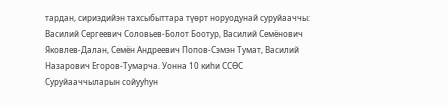тардан, сириэдийэн тахсыбыттара түөрт норуодунай суруйааччы: Василий Сергеевич Соловьев-Болот Боотур, Василий Семёнович Яковлев-Далан, Семён Андреевич Попов-Сэмэн Тумат, Василий Назарович Егоров-Тумарча. Уонна 10 киһи ССӨС Суруйааччыларын сойууһун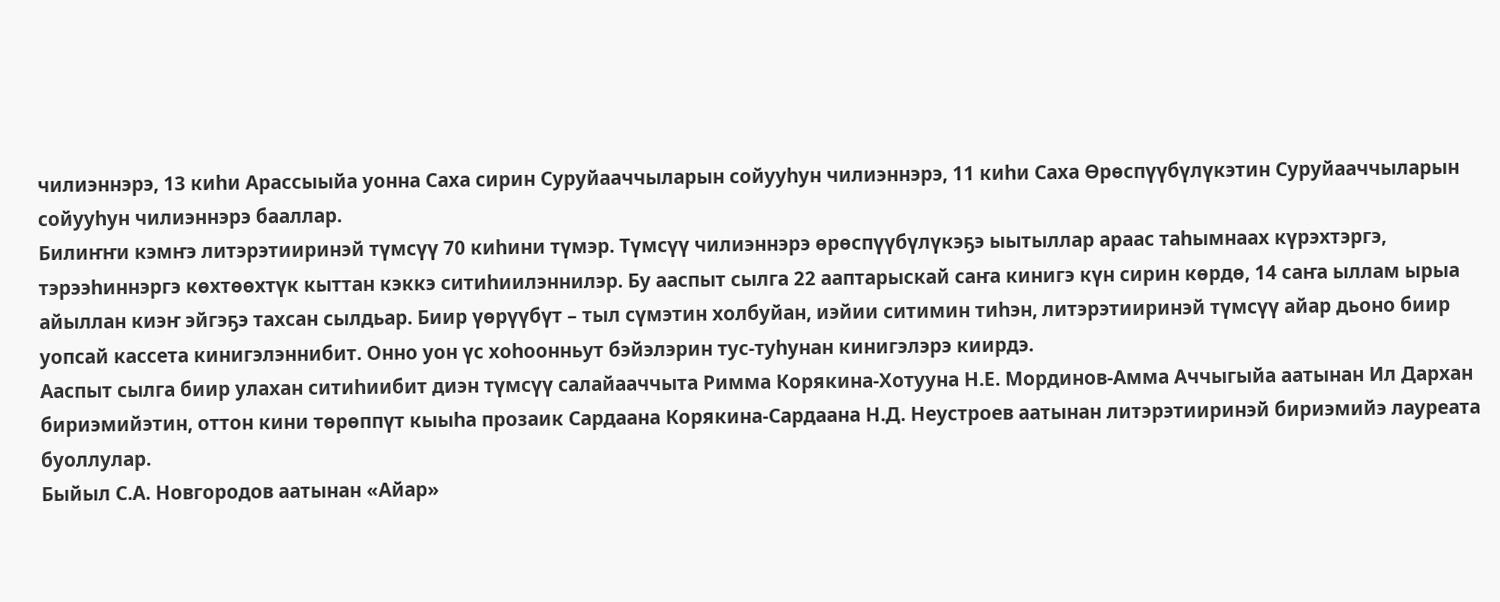чилиэннэрэ, 13 киһи Арассыыйа уонна Саха сирин Суруйааччыларын сойууһун чилиэннэрэ, 11 киһи Саха Өрөспүүбүлүкэтин Суруйааччыларын сойууһун чилиэннэрэ бааллар.
Билиҥҥи кэмҥэ литэрэтииринэй түмсүү 70 киһини түмэр. Түмсүү чилиэннэрэ өрөспүүбүлүкэҕэ ыытыллар араас таһымнаах күрэхтэргэ, тэрээһиннэргэ көхтөөхтүк кыттан кэккэ ситиһиилэннилэр. Бу ааспыт сылга 22 ааптарыскай саҥа кинигэ күн сирин көрдө, 14 саҥа ыллам ырыа айыллан киэҥ эйгэҕэ тахсан сылдьар. Биир үөрүүбүт – тыл сүмэтин холбуйан, иэйии ситимин тиһэн, литэрэтииринэй түмсүү айар дьоно биир уопсай кассета кинигэлэннибит. Онно уон үс хоһоонньут бэйэлэрин тус-туһунан кинигэлэрэ киирдэ.
Ааспыт сылга биир улахан ситиһиибит диэн түмсүү салайааччыта Римма Корякина-Хотууна Н.Е. Мординов-Амма Аччыгыйа аатынан Ил Дархан бириэмийэтин, оттон кини төрөппүт кыыһа прозаик Сардаана Корякина-Сардаана Н.Д. Неустроев аатынан литэрэтииринэй бириэмийэ лауреата буоллулар.
Быйыл С.А. Новгородов аатынан «Айар»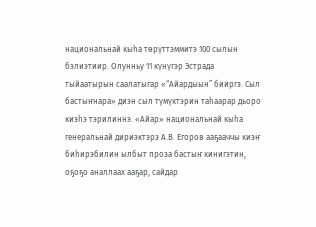национальнай кыһа төрүттэммитэ 100 сылын бэлиэтиир. Олунньу 11 күнүгэр Эстрада тыйаатырын саалатыгар «“Айардыын” бииргэ. Сыл бастыҥнара» диэн сыл түмүктэрин таһаарар дьоро киэһэ тэрилиннэ. «Айар» национальнай кыһа генеральнай дириэктэрэ А.В. Егоров ааҕааччы киэҥ биһирэбилин ылбыт проза бастыҥ кинигэтин, оҕоҕо аналлаах ааҕар, сайдар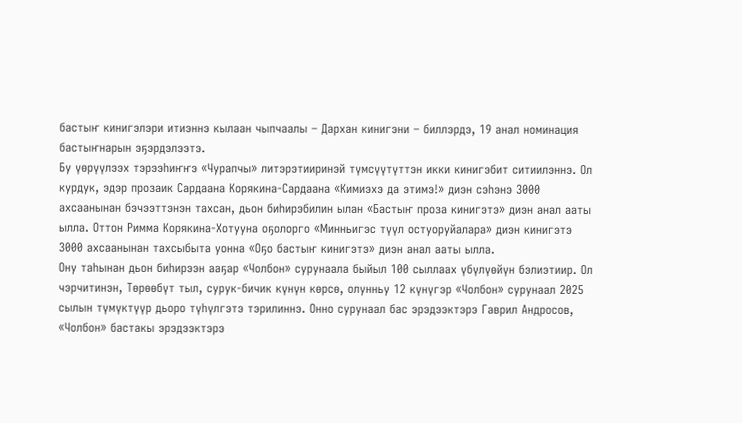бастыҥ кинигэлэри итиэннэ кылаан чыпчаалы – Дархан кинигэни – биллэрдэ, 19 анал номинация бастыҥнарын эҕэрдэлээтэ.
Бу үөрүүлээх тэрээһиҥҥэ «Чурапчы» литэрэтииринэй түмсүүтүттэн икки кинигэбит ситиилэннэ. Ол курдук, эдэр прозаик Сардаана Корякина-Сардаана «Кимиэхэ да этимэ!» диэн сэһэнэ 3000 ахсаанынан бэчээттэнэн тахсан, дьон биһирэбилин ылан «Бастыҥ проза кинигэтэ» диэн анал ааты ылла. Оттон Римма Корякина-Хотууна оҕолорго «Минньигэс түүл остуоруйалара» диэн кинигэтэ 3000 ахсаанынан тахсыбыта уонна «Оҕо бастыҥ кинигэтэ» диэн анал ааты ылла.
Ону таһынан дьон биһирээн ааҕар «Чолбон» сурунаала быйыл 100 сыллаах үбүлүөйүн бэлиэтиир. Ол чэрчитинэн, Төрөөбүт тыл, сурук-бичик күнүн көрсө, олунньу 12 күнүгэр «Чолбон» сурунаал 2025 сылын түмүктүүр дьоро түһүлгэтэ тэрилиннэ. Онно сурунаал бас эрэдээктэрэ Гаврил Андросов, «Чолбон» бастакы эрэдээктэрэ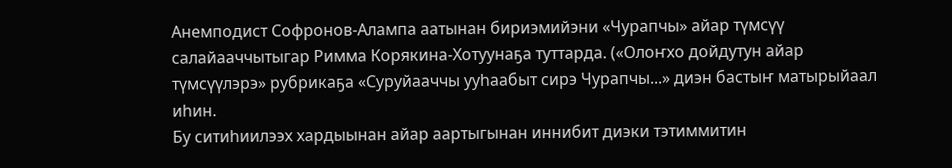Анемподист Софронов-Алампа аатынан бириэмийэни «Чурапчы» айар түмсүү салайааччытыгар Римма Корякина-Хотуунаҕа туттарда. («Олоҥхо дойдутун айар түмсүүлэрэ» рубрикаҕа «Суруйааччы ууһаабыт сирэ Чурапчы...» диэн бастыҥ матырыйаал иһин.
Бу ситиһиилээх хардыынан айар аартыгынан иннибит диэки тэтиммитин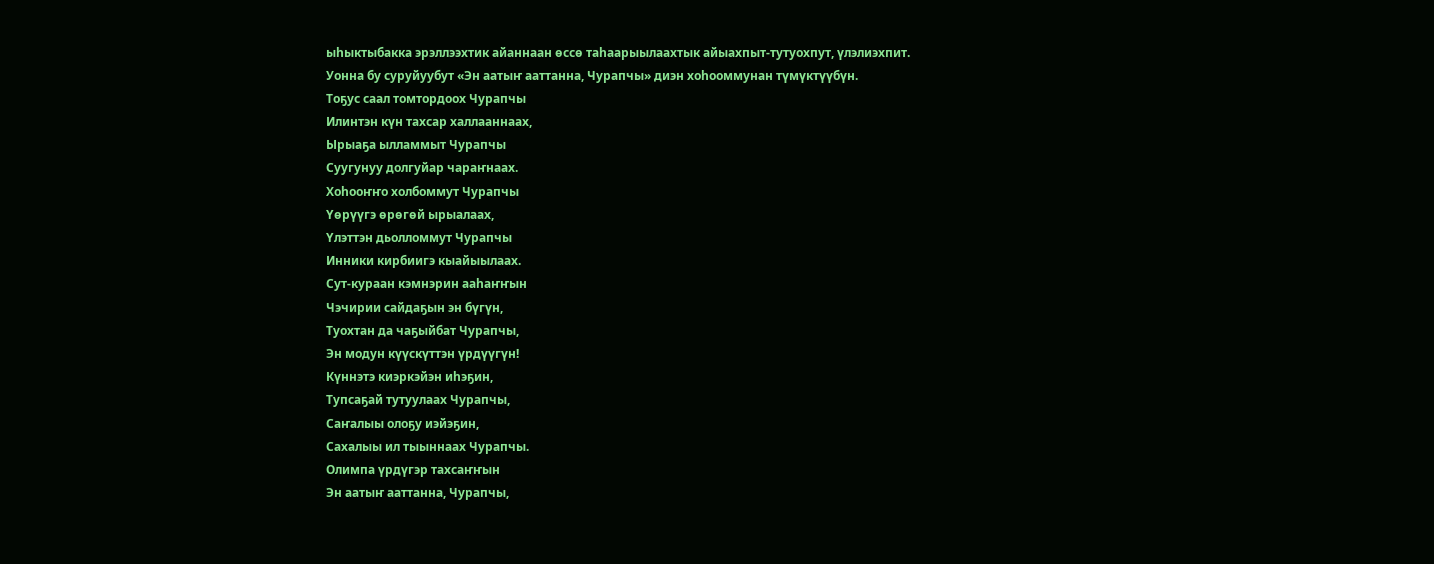ыһыктыбакка эрэллээхтик айаннаан өссө таһаарыылаахтык айыахпыт-тутуохпут, үлэлиэхпит.
Уонна бу суруйуубут «Эн аатыҥ ааттанна, Чурапчы» диэн хоһооммунан түмүктүүбүн.
Тоҕус саал томтордоох Чурапчы
Илинтэн күн тахсар халлааннаах,
Ырыаҕа ылламмыт Чурапчы
Суугунуу долгуйар чараҥнаах.
Хоһооҥҥо холбоммут Чурапчы
Үөрүүгэ өрөгөй ырыалаах,
Үлэттэн дьолломмут Чурапчы
Инники кирбиигэ кыайыылаах.
Сут-кураан кэмнэрин ааһаҥҥын
Чэчирии сайдаҕын эн бүгүн,
Туохтан да чаҕыйбат Чурапчы,
Эн модун күүскүттэн үрдүүгүн!
Күннэтэ киэркэйэн иһэҕин,
Тупсаҕай тутуулаах Чурапчы,
Саҥалыы олоҕу иэйэҕин,
Сахалыы ил тыыннаах Чурапчы.
Олимпа үрдүгэр тахсаҥҥын
Эн аатыҥ ааттанна, Чурапчы,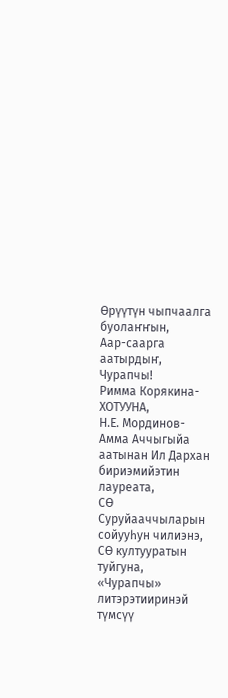Өрүүтүн чыпчаалга буолаҥҥын,
Аар-саарга аатырдыҥ, Чурапчы!
Римма Корякина-ХОТУУНА,
Н.Е. Мординов-Амма Аччыгыйа аатынан Ил Дархан бириэмийэтин лауреата,
СӨ Суруйааччыларын сойууһун чилиэнэ, СӨ култууратын туйгуна,
«Чурапчы» литэрэтииринэй түмсүү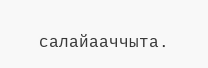салайааччыта.